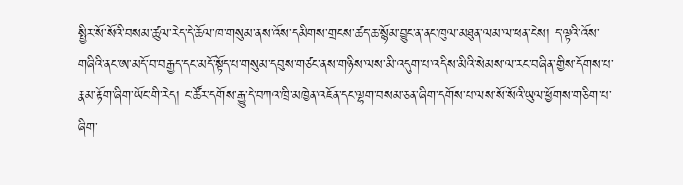སྤྱིར་སོ་སོའི་བསམ་ཚུལ་རེད་དེ་ཆོལ་ཁ་གསུམ་ནས་འོས་དམིགས་གྲངས་ཚད་ཆ་སྙོམ་བྱུང་ན་ནང་ཁུལ་མཐུན་ལམ་ལ་ཕན་ངེས། ད་ལྟའི་འོས་གཞིའི་ནང་ཨ་མདོ་བ་བརྒྱད་དང་མདོ་སྟོད་པ་གསུམ་དབུས་གཙང་ནས་གཉིས་ལས་མི་འདུག་པ་འདིས་མིའི་སེམས་ལ་རང་བཞིན་གྱིས་དོགས་པ་རྣམ་རྟོག་ཞིག་ཡོང་གི་རེད། ང་ཚོར་དགོས་རྒྱུ་དེ་བཀའ་ཁྲི་མཁྱེན་འཇོན་དང་ལྷག་བསམ་ཅན་ཞིག་དགོས་པ་ལས་སོ་སོའི་ཡུལ་ཕྱོགས་གཅིག་པ་ཞིག་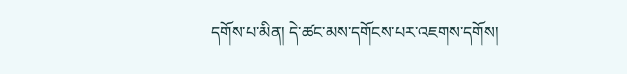དགོས་པ་མིན། དེ་ཚང་མས་དགོངས་པར་འཇགས་དགོས།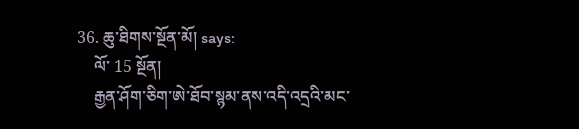36. ཆུ་ཐིགས་སྔོན་མོ། says:
    ལོ་ 15 སྔོན།
    རྒྱན་ཤོག་ཅིག་ཨེ་ཐོབ་སྙམ་ནས་འདི་འདྲའི་མང་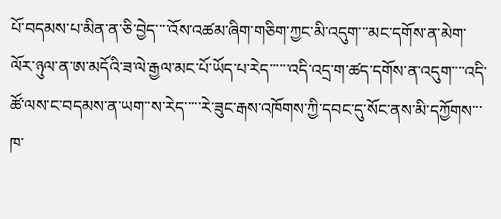པོ་བདམས་པ་མིན་ན་ཅི་བྱེད་་་་འོས་འཚམ་ཞིག་གཅིག་ཀྱང་མི་འདུག་་་མང་དགོས་ན་མེག་ལོར་ཉུལ་ན་ཨ་མདོའི་ཟ་ལེ་རྒྱལ་མང་པོ་ཡོད་པ་རེད་་་་་་འདི་འདྲ་ག་ཚད་དགོས་ན་འདུག་་་་འདི་ཚོ་ལས་ང་བདམས་ན་ཡག་་ས་རེད་་་་་རེ་ཟུང་རྒས་འཁོགས་ཀྱི་དབང་དུ་སོང་ནས་མི་དཀྱོགས་་་ཁ་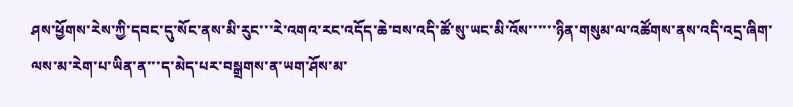ཤས་ཕྱོགས་རེས་ཀྱི་དབང་དུ་སོང་ནས་མི་རུང་་་རེ་འགའ་རང་འདོད་ཆེ་བས་འདི་ཚོ་སུ་ཡང་མི་འོས་་་་་་ཉིན་གསུམ་ལ་འཚོགས་ནས་འདི་འདྲ་ཞིག་ལས་མ་རེག་པ་ཡིན་ན་་་ད་མེད་པར་བསྒྲགས་ན་ཡག་ཤོས་མ་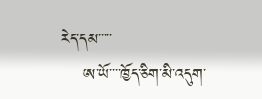རེད་དམ་་་་་
    ཨ་ཡོ་་་་ཁྱོད་ཅིག་མི་འདུག་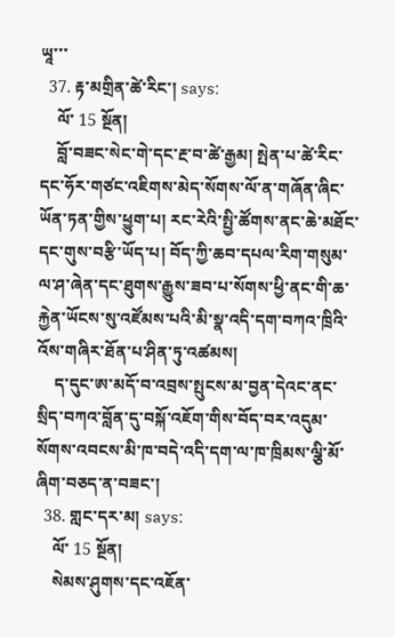ཡཱ་་་
  37. རྟ་མགྲིན་ཚེ་རིང་། says:
    ལོ་ 15 སྔོན།
    བློ་བཟང་སེང་གེ་དང་རྔ་བ་ཚེ་རྒྱམ། སྤེན་པ་ཚེ་རིང་དང་ཧོར་གཙང་འཇིགས་མེད་སོགས་ལོ་ན་གཞོན་ཞིང་ཡོན་ཏན་གྱིས་ཕྱུག་པ། རང་རེའི་སྤྱི་ཚོགས་ནང་ཆེ་མཐོང་དང་གུས་བརྩི་ཡོད་པ། བོད་ཀྱི་ཆབ་དཔལ་རིག་གསུམ་ལ་ཤ་ཞེན་དང་ཐུགས་རྒྱུས་ཟབ་པ་སོགས་ཕྱི་ནང་གི་ཆ་རྐྱེན་ཡོངས་སུ་འཛོམས་པའི་མི་སྣ་འདི་དག་བཀའ་ཁྲིའི་འོས་གཞིར་ཐོན་པ་ཤིན་ཏུ་འཚམས།
    ད་དུང་ཨ་མདོ་བ་འབྲས་སྤུངས་མ་བྱན་དེའང་ནང་སྲིད་བཀའ་བློན་དུ་བསྐོ་འཇོག་གིས་བོད་བར་འདུམ་སོགས་འབངས་མི་ཁ་བདེ་འདི་དག་ལ་ཁ་ཁྲིམས་ལྕི་མོ་ཞིག་བཅད་ན་བཟང་།
  38. གླང་དར་མ། says:
    ལོ་ 15 སྔོན།
    སེམས་ཤུགས་དང་འཇོན་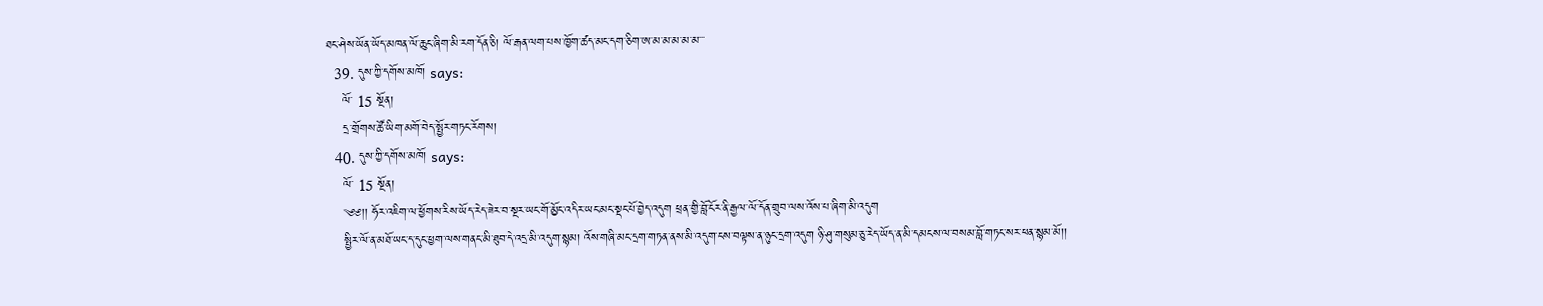ཐང་ཤེས་ཡོན་ཡོད་མཁན་ལོ་ཆུང་ཞིག་མི་རག་དོན་ཅི། ལོ་རྒན་ལག་པས་ཁྱོག་ཚད་མང་དག་ཅིག་ཨ་མ་མ་མ་མ་མ་་་
  39. དུས་ཀྱི་དགོས་མཁོ། says:
    ལོ་ 15 སྔོན།
    དྲ་གྲོགས་ཚོ་ཡིག་མགོ་བེད་སྤྱོར་གཏང་རོགས།
  40. དུས་ཀྱི་དགོས་མཁོ། says:
    ལོ་ 15 སྔོན།
    ༄༅།། ཧོར་འཇིག་ལ་ཕྱོགས་རིས་ཡོད་རེད་ཟེར་བ་སྔར་ཡང་གོ་མྱོང་འདིར་ཡང་མང་སྡང་པོ་བྱེད་འདུག ཕྲན་གྱི་བློ་ངོར་ནི་རྒྱལ་ལོ་དོན་གྲུབ་ལས་འོས་པ་ཞིག་མི་འདུག
    སྤྱིར་ལོ་ན་མཐོ་ཡང་ད་དུང་ཕྱག་ལས་གནང་མི་ཐུབ་དེ་འདྲ་མི་འདུག་སྙམ། འོས་གཞི་མང་དྲག་གཏན་ནས་མི་འདུག་ངས་བལྟས་ན་ཉུང་དྲག་འདུག ཉི་ཤུ་གསུམ་ཅུ་རེད་ཡོད་ན་མི་དམངས་ལ་བསམ་བློ་གཏང་སར་ཕན་སྙམ་མོ།།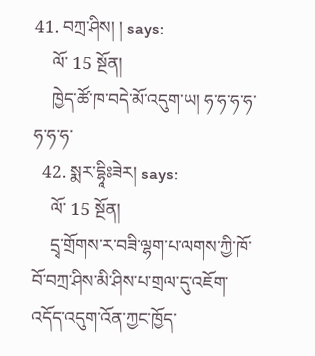41. བཀྲ་ཤིས། ། says:
    ལོ་ 15 སྔོན།
    ཁྱེད་ཚོ་ཁ་བདེ་མོ་འདུག་ཡ། ཧ་ཧ་ཧ་ཧ་ཧ་ཧ་ཧ་
  42. སྨར་དྷཱིཿཟེར། says:
    ལོ་ 15 སྔོན།
    དྲྭ་གྲོགས་ར་བཟི་ལྷག་པ་ལགས་ཀྱི་ཁོ་བོ་བཀྲ་ཤིས་མི་ཤིས་པ་གྲལ་དུ་འཇོག་འདོད་འདུག་འོན་ཀྱང་ཁྱོད་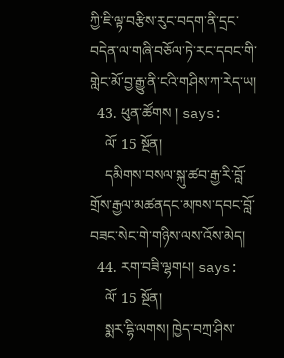ཀྱི་ཇི་ལྟ་བརྩིས་རུང་བདག་ནི་དྲང་བདེན་ལ་གཞི་བཅོལ་ཏེ་རང་དབང་གི་གླེང་མོ་བྱ་རྒྱུ་ནི་ངའི་གཤིས་ཀ་རེད་ཡ།
  43. ཕུན་ཚོགས ། says:
    ལོ་ 15 སྔོན།
    དམིགས་བསལ་སྐུ་ཚབ་རྒྱ་རི་བློ་གྲོས་རྒྱལ་མཚནདང་མཁས་དབང་བློ་བཟང་སེང་གེ་གཉིས་ལས་འོས་མེད།
  44. རག་བཟི་ལྷགཔ། says:
    ལོ་ 15 སྔོན།
    སྨར་དྷི་ལགས། ཁྱེད་བཀྲ་ཤིས་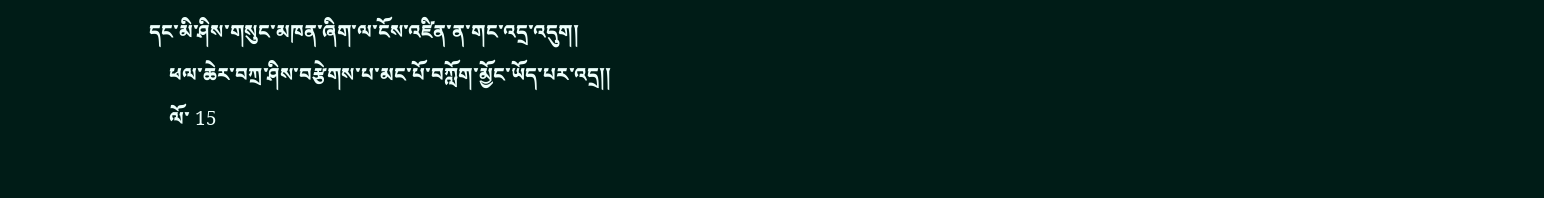དང་མི་ཤིས་གསུང་མཁན་ཞིག་ལ་ངོས་འཛིན་ན་གང་འདྲ་འདུག།
    ཕལ་ཆེར་བཀྲ་ཤིས་བརྩེགས་པ་མང་པོ་བཀློག་མྱོང་ཡོད་པར་འདྲ།།
    ལོ་ 15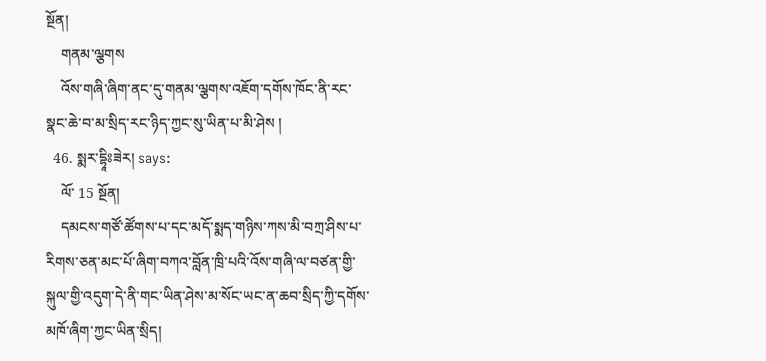སྔོན།
    གནམ་ལྕགས
    འོས་གཞི་ཞིག་ནང་དུ་གནམ་ལྕགས་འཇོག་དགོས་ཁོང་ནི་རང་སྣང་ཆེ་བ་མ་སྲིད་རང་ཉིད་ཀྱང་སུ་ཡིན་པ་མི་ཤེས །
  46. སྨར་དྷཱིཿཟེར། says:
    ལོ་ 15 སྔོན།
    དམངས་གཙོ་ཚོགས་པ་དང་མདོ་སྨད་གཉིས་ཀས་མི་བཀྲ་ཤིས་པ་རིགས་ཅན་མང་པོ་ཞིག་བཀའ་བློན་ཁྲི་པའི་འོས་གཞི་ལ་བཙན་གྱི་སྐུལ་གྱི་འདུག་དེ་ནི་གང་ཡིན་ཤེས་མ་སོང་ཡང་ན་ཆབ་སྲིད་ཀྱི་དགོས་མཁོ་ཞིག་ཀྱང་ཡིན་སྲིད།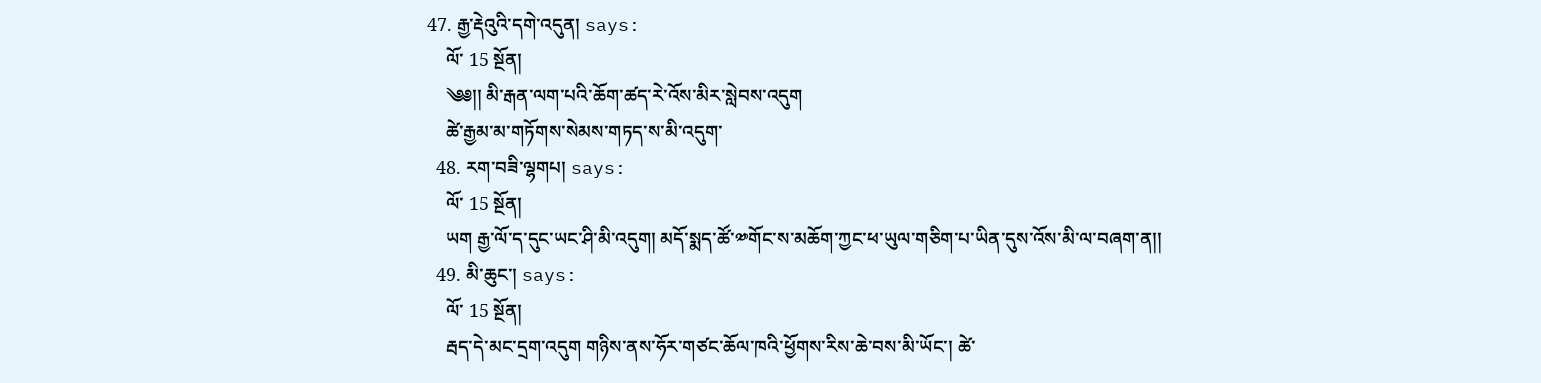47. རྒྱ་རྡེའུའི་དགེ་འདུན། says:
    ལོ་ 15 སྔོན།
    ༄༅།། མི་རྒན་ལག་པའི་ཆོག་ཚད་རེ་འོས་མིར་སླེབས་འདུག
    ཚེ་རྒྱམ་མ་གཏོགས་སེམས་གཏད་ས་མི་འདུག་
  48. རག་བཟི་ལྷགཔ། says:
    ལོ་ 15 སྔོན།
    ཡག རྒྱ་ལོ་ད་དུང་ཡང་ཤི་མི་འདུག། མདོ་སྨད་ཚོ་༰གོང་ས་མཆོག་ཀྱང་ཕ་ཡུལ་གཅིག་པ་ཡིན་དུས་འོས་མི་ལ་བཞག་ན།།
  49. མི་ཆུང་། says:
    ལོ་ 15 སྔོན།
    རྦད་དེ་མང་དྲག་འདུག གཉིས་ནས་ཧོར་གཙང་ཆོལ་ཁའི་ཕྱོགས་རིས་ཆེ་བས་མི་ཡོང་། ཚེ་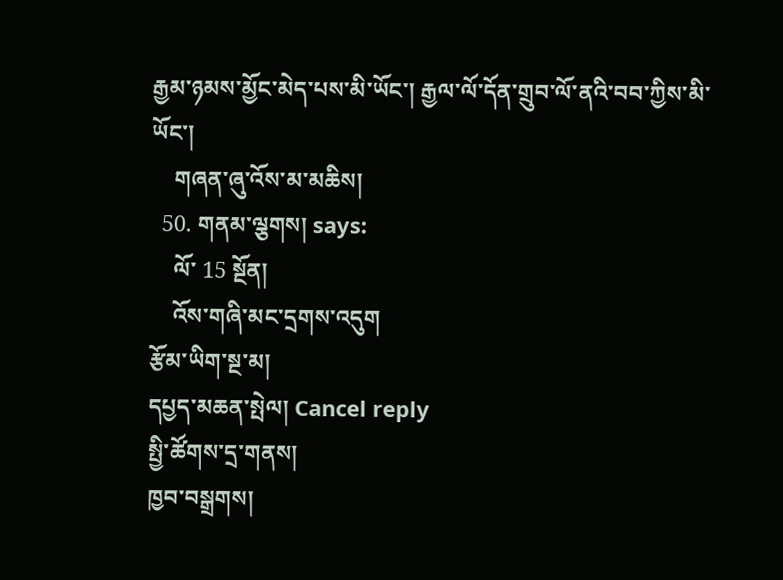རྒྱམ་ཉམས་མྱོང་མེད་པས་མི་ཡོང་། རྒྱལ་ལོ་དོན་གྲུབ་ལོ་ནའི་བབ་ཀྱིས་མི་ཡོང་།
    གཞན་ཞུ་འོས་མ་མཆིས།
  50. གནམ་ལྕགས། says:
    ལོ་ 15 སྔོན།
    འོས་གཞི་མང་དྲགས་འདུག
རྩོམ་ཡིག་སྔ་མ།
དཔྱད་མཆན་སྤེལ། Cancel reply
སྤྱི་ཚོགས་དྲ་གནས།
ཁྱབ་བསྒྲགས།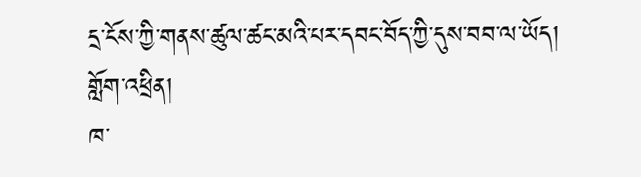དྲ་ངོས་ཀྱི་གནས་ཚུལ་ཚང་མའི་པར་དབང་བོད་ཀྱི་དུས་བབ་ལ་ཡོད།
གློག་འཕྲིན།
ཁ་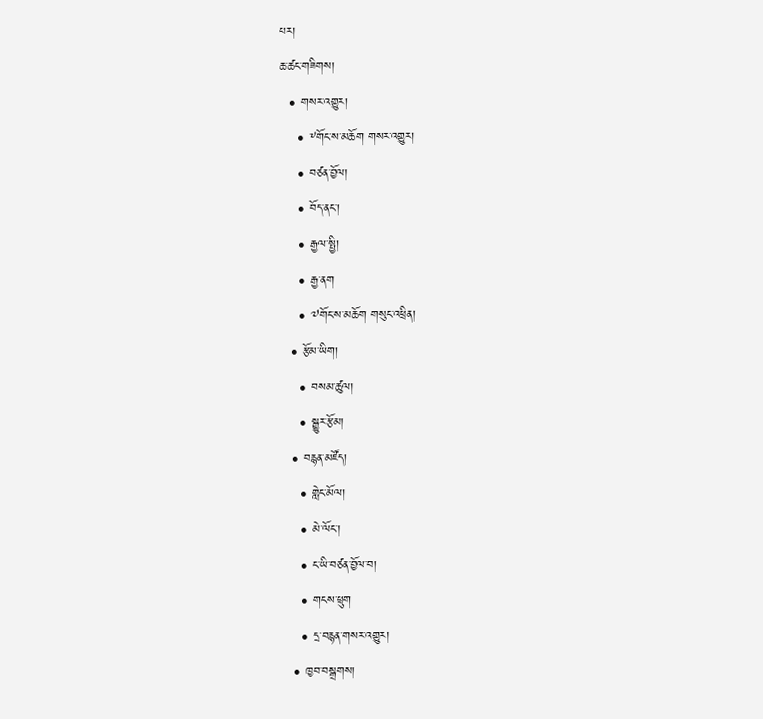པར།
ཆ་ཚང་གཟིགས།
  • གསར་འགྱུར།
    • ༸གོང་ས་མཆོག གསར་འགྱུར།
    • བཙན་བྱོལ།
    • བོད་ནང་།
    • རྒྱལ་སྤྱི།
    • རྒྱ་ནག
    • ༧གོང་ས་མཆོག གསུང་འཕྲིན།
  • རྩོམ་ཡིག།
    • བསམ་ཚུལ།
    • སྒྱུར་རྩོམ།
  • བརྙན་མཛོད།
    • གླེང་མོལ།
    • མེ་ལོང་།
    • ང་ཡི་བཙན་བྱོལ་བ།
    • གངས་ཕྲུག
    • དྲ་བརྙན་གསར་འགྱུར།
  • ཁྱབ་བསྒྲགས།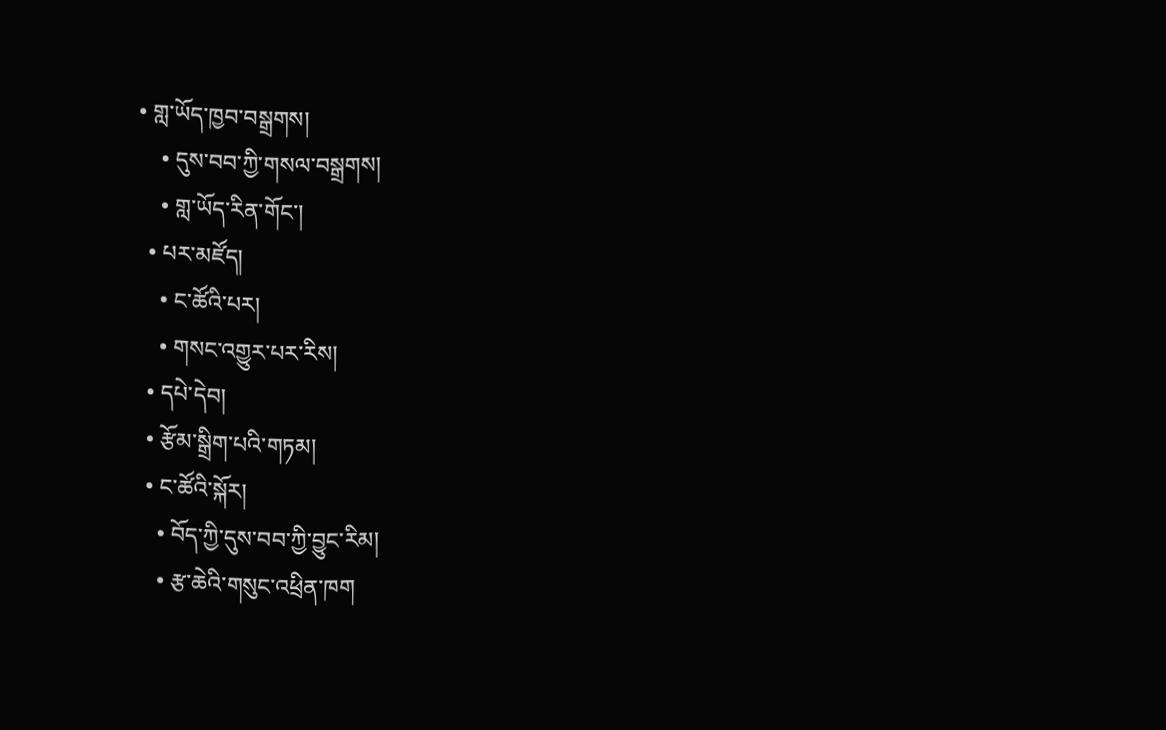• གླ་ཡོད་ཁྱབ་བསྒྲགས།
    • དུས་བབ་ཀྱི་གསལ་བསྒྲགས།
    • གླ་ཡོད་རིན་གོང་།
  • པར་མཛོད།
    • ང་ཚོའི་པར།
    • གསང་འགྱུར་པར་རིས།
  • དཔེ་དེབ།
  • རྩོམ་སྒྲིག་པའི་གཏམ།
  • ང་ཚོའི་སྐོར།
    • བོད་ཀྱི་དུས་བབ་ཀྱི་བྱུང་རིམ།
    • རྩ་ཆེའི་གསུང་འཕྲིན་ཁག